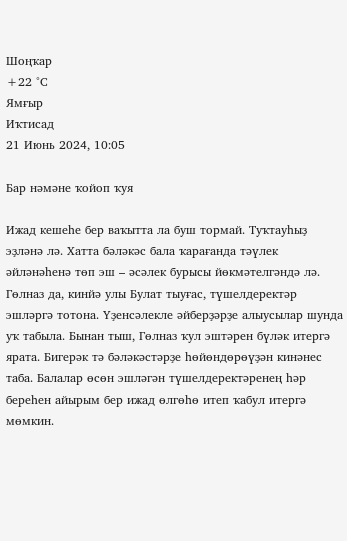Шоңҡар
+22 °С
Ямғыр
Иҡтисад
21 Июнь 2024, 10:05

Бар нәмәне ҡойоп ҡуя

Ижад кешеһе бер ваҡытта ла буш тормай. Туҡтауһыҙ эҙләнә лә. Хатта бәләкәс бала ҡарағанда тәүлек әйләнәһенә төп эш – әсәлек бурысы йөкмәтелгәндә лә. Гөлназ да, кинйә улы Булат тыуғас, түшелдеректәр эшләргә тотона. Үҙенсәлекле әйберҙәрҙе алыусылар шунда уҡ табыла. Бынан тыш, Гөлназ ҡул эштәрен бүләк итергә ярата. Бигерәк тә бәләкәстәрҙе һөйөндөрөүҙән кинәнес таба. Балалар өсөн эшләгән түшелдеректәренең һәр береһен айырым бер ижад өлгөһө итеп ҡабул итергә мөмкин.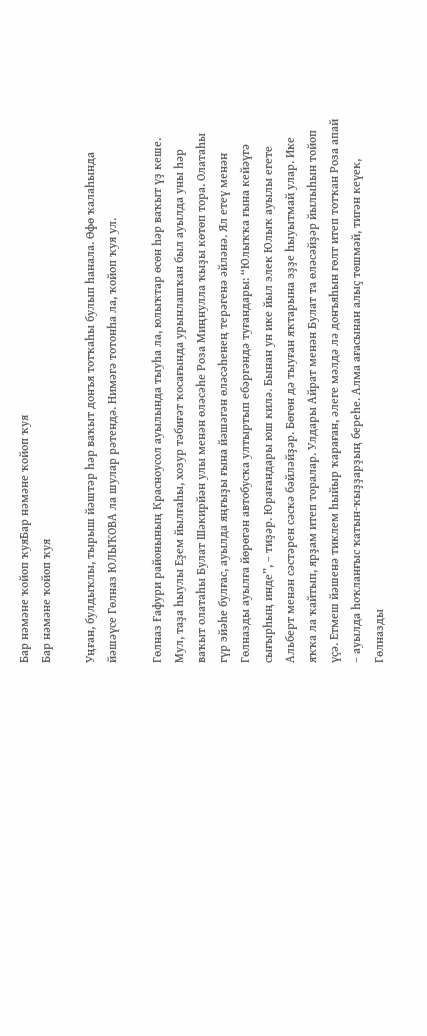Бар нәмәне ҡойоп ҡуяБар нәмәне ҡойоп ҡуя
Бар нәмәне ҡойоп ҡуя

Уңған, булдыҡлы, тырыш йәштәр һәр ваҡыт донъя тотҡаһы булып һанала. Өфө ҡалаһында йәшәүсе Гөлназ ЮЛЫҠОВА ла шулар рәтендә. Нимәгә тотонһа ла, ҡойоп ҡуя ул.

Гөлназ Ғафури районының Красноусол ауылында тыуһа ла, юлыҡтар өсөн һәр ваҡыт үҙ кеше. Мул, таҙа һыулы Еҙем йылғаһы, хозур тәбиғәт ҡосағында урынлашҡан был ауылда уны һәр ваҡыт олатаһы Булат Шәкирйән улы менән өләсәһе Роза Миңнулла ҡыҙы көтөп тора. Олатаһы гүр эйәһе булғас, ауылда яңғыҙы ғына йәшәгән өләсәһенең терәгенә әйләнә. Ял етеү менән Гөлназды ауылға йөрөгән автобусҡа ултыртып ебәргәндә туғандары: “Юлыҡҡа ғына кейәүгә сығырһың инде”, – тиҙәр. Юрағандары юш килә. Бынан ун ике йыл элек Юлыҡ ауылы егете Альберт менән сәстәрен сәскә бәйләйҙәр. Бөгөн дә тыуған яҡтарына эҙҙе һыуытмай улар. Ике яҡҡа ла ҡайтып, ярҙам итеп торалар. Улдары Айрат менән Булат та өләсәйҙәр йылыһын тойоп үҫә. Етмеш йәшенә тиклем һыйыр ҡараған, әлеге мәлдә лә донъяһын гөлт итеп тотҡан Роза апай – ауылда һоҡланғыс ҡатын-ҡыҙҙарҙың береһе. Алма ағасынан алыҫ төшмәй, тигән кеүек, Гөлназды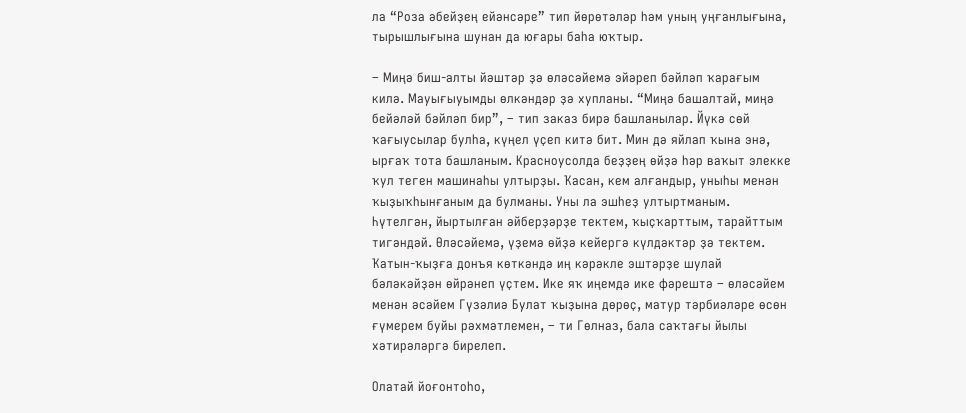ла “Роза әбейҙең ейәнсәре” тип йөрөтәләр һәм уның уңғанлығына, тырышлығына шунан да юғары баһа юҡтыр.

– Миңә биш-алты йәштәр ҙә өләсәйемә эйәреп бәйләп ҡарағым килә. Мауығыуымды өлкәндәр ҙә хупланы. “Миңә башалтай, миңә бейәләй бәйләп бир”, – тип заказ бирә башланылар. Йүкә сөй ҡағыусылар булһа, күңел үҫеп китә бит. Мин дә яйлап ҡына энә, ырғаҡ тота башланым. Красноусолда беҙҙең өйҙә һәр ваҡыт элекке ҡул теген машинаһы ултырҙы. Ҡасан, кем алғандыр, уныһы менән ҡыҙыҡһынғаным да булманы. Уны ла эшһеҙ ултыртманым. Һүтелгән, йыртылған әйберҙәрҙе тектем, ҡыҫҡарттым, тарайттым тигәндәй. Өләсәйемә, үҙемә өйҙә кейергә күлдәктәр ҙә тектем. Ҡатын-ҡыҙға донъя көткәндә иң кәрәкле эштәрҙе шулай бәләкәйҙән өйрәнеп үҫтем. Ике яҡ иңемдә ике фәрештә – өләсәйем менән әсәйем Гүзәлиә Булат ҡыҙына дөрөҫ, матур тәрбиәләре өсөн ғүмерем буйы рәхмәтлемен, – ти Гөлназ, бала саҡтағы йылы хәтирәләргә бирелеп.

Олатай йоғонтоһо,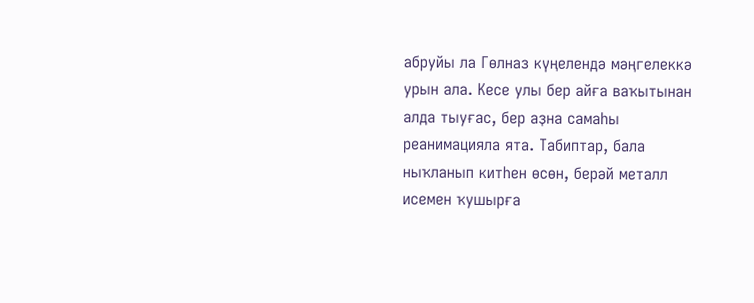абруйы ла Гөлназ күңелендә мәңгелеккә урын ала. Кесе улы бер айға ваҡытынан алда тыуғас, бер аҙна самаһы реанимацияла ята. Табиптар, бала ныҡланып китһен өсөн, берәй металл исемен ҡушырға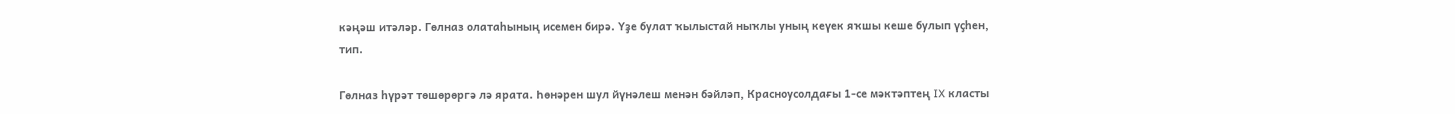кәңәш итәләр. Гөлназ олатаһының исемен бирә. Үҙе булат ҡылыстай ныҡлы уның кеүек яҡшы кеше булып үҫһен, тип.

Гөлназ һүрәт төшөрөргә лә ярата. Һөнәрен шул йүнәлеш менән бәйләп, Красноусолдағы 1-се мәктәптең IX класты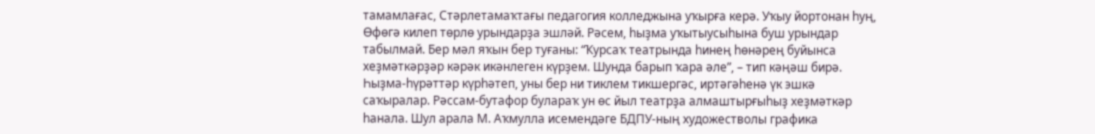тамамлағас, Стәрлетамаҡтағы педагогия колледжына уҡырға керә. Уҡыу йортонан һуң, Өфөгә килеп төрлө урындарҙа эшләй. Рәсем, һыҙма уҡытыусыһына буш урындар табылмай. Бер мәл яҡын бер туғаны: “Ҡурсаҡ театрында һинең һөнәрең буйынса хеҙмәткәрҙәр кәрәк икәнлеген күрҙем. Шунда барып ҡара әле”, – тип кәңәш бирә. Һыҙма-һүрәттәр күрһәтеп, уны бер ни тиклем тикшергәс, иртәгәһенә үк эшкә саҡыралар. Рәссам-бутафор булараҡ ун өс йыл театрҙа алмаштырғыһыҙ хеҙмәткәр һанала. Шул арала М. Аҡмулла исемендәге БДПУ-ның художестволы графика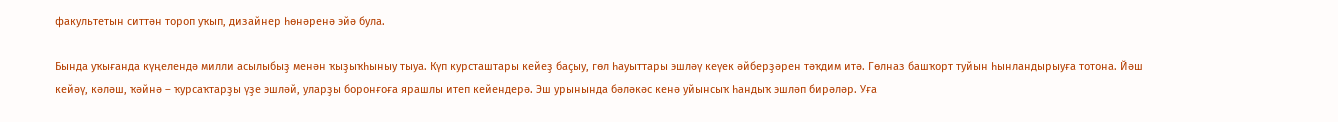факультетын ситтән тороп уҡып, дизайнер һөнәренә эйә була.

Бында уҡығанда күңелендә милли асылыбыҙ менән ҡыҙыҡһыныу тыуа. Күп курсташтары кейеҙ баҫыу, гөл һауыттары эшләү кеүек әйберҙәрен тәҡдим итә. Гөлназ башҡорт туйын һынландырыуға тотона. Йәш кейәү, кәләш, ҡәйнә – ҡурсаҡтарҙы үҙе эшләй, уларҙы боронғоға ярашлы итеп кейендерә. Эш урынында бәләкәс кенә уйынсыҡ һандыҡ эшләп бирәләр. Уға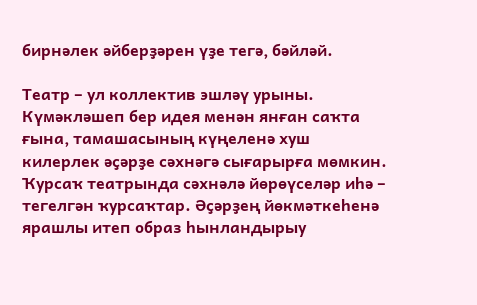бирнәлек әйберҙәрен үҙе тегә, бәйләй.

Театр – ул коллектив эшләү урыны. Күмәкләшеп бер идея менән янған саҡта ғына, тамашасының күңеленә хуш килерлек әҫәрҙе сәхнәгә сығарырға мөмкин. Ҡурсаҡ театрында сәхнәлә йөрөүселәр иһә – тегелгән ҡурсаҡтар. Әҫәрҙең йөкмәткеһенә ярашлы итеп образ һынландырыу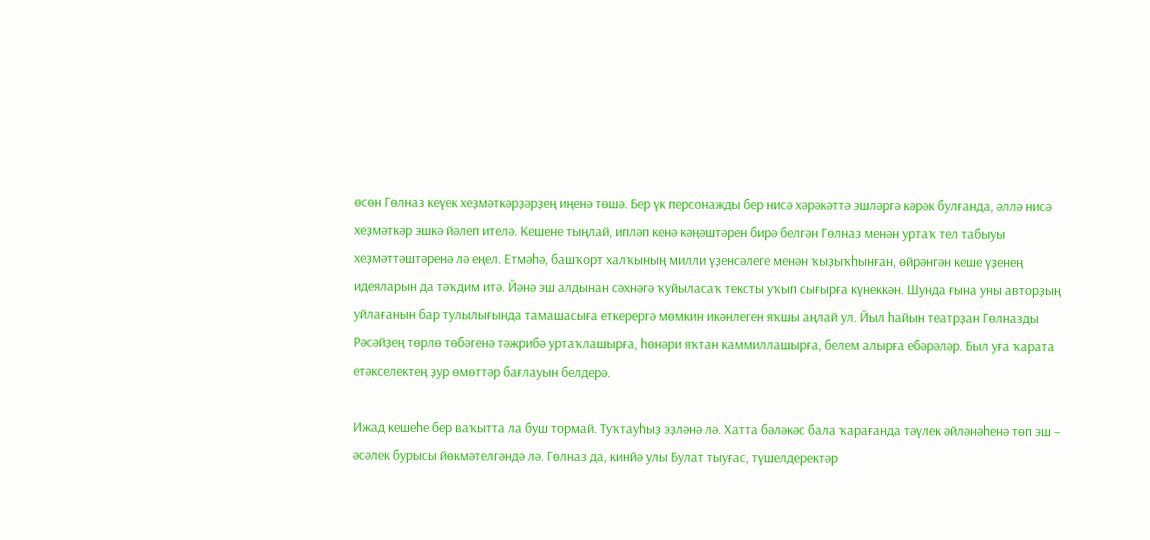өсөн Гөлназ кеүек хеҙмәткәрҙәрҙең иңенә төшә. Бер үк персонажды бер нисә хәрәкәттә эшләргә кәрәк булғанда, әллә нисә хеҙмәткәр эшкә йәлеп ителә. Кешене тыңлай, ипләп кенә кәңәштәрен бирә белгән Гөлназ менән уртаҡ тел табыуы хеҙмәттәштәренә лә еңел. Етмәһә, башҡорт халҡының милли үҙенсәлеге менән ҡыҙыҡһынған, өйрәнгән кеше үҙенең идеяларын да тәҡдим итә. Йәнә эш алдынан сәхнәгә ҡуйыласаҡ тексты уҡып сығырға күнеккән. Шунда ғына уны авторҙың уйлағанын бар тулылығында тамашасыға еткерергә мөмкин икәнлеген яҡшы аңлай ул. Йыл һайын театрҙан Гөлназды Рәсәйҙең төрлө төбәгенә тәжрибә уртаҡлашырға, һөнәри яҡтан каммиллашырға, белем алырға ебәрәләр. Был уға ҡарата етәкселектең ҙур өмөттәр бағлауын белдерә.

Ижад кешеһе бер ваҡытта ла буш тормай. Туҡтауһыҙ эҙләнә лә. Хатта бәләкәс бала ҡарағанда тәүлек әйләнәһенә төп эш – әсәлек бурысы йөкмәтелгәндә лә. Гөлназ да, кинйә улы Булат тыуғас, түшелдеректәр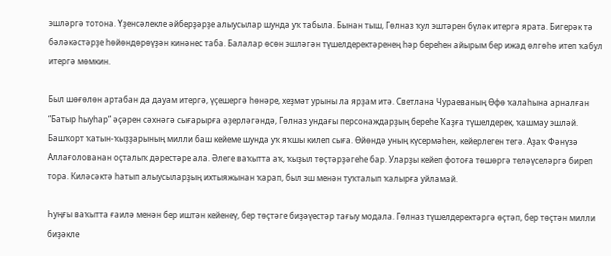эшләргә тотона. Үҙенсәлекле әйберҙәрҙе алыусылар шунда уҡ табыла. Бынан тыш, Гөлназ ҡул эштәрен бүләк итергә ярата. Бигерәк тә бәләкәстәрҙе һөйөндөрөүҙән кинәнес таба. Балалар өсөн эшләгән түшелдеректәренең һәр береһен айырым бер ижад өлгөһө итеп ҡабул итергә мөмкин.

Был шөғөлөн артабан да дауам итергә, үҫешергә һөнәре, хеҙмәт урыны ла ярҙам итә. Светлана Чураеваның Өфө ҡалаһына арналған “Батыр һыуһар” әҫәрен сәхнәгә сығарырға әҙерләгәндә, Гөлназ ундағы персонаждарҙың береһе Ҡаҙға түшелдерек, ҡашмау эшләй. Башҡорт ҡатын-ҡыҙҙарының милли баш кейеме шунда уҡ яҡшы килеп сыға. Өйөндә уның күсермәһен, кейерлеген тегә. Аҙаҡ Фәнүзә Аллағолованан оҫталыҡ дәрестәре ала. Әлеге ваҡытта аҡ, ҡыҙыл төҫтәрҙәгеһе бар. Уларҙы кейеп фотоға төшөргә теләүселәргә биреп тора. Киләсәктә һатып алыусыларҙың ихтыяжынан ҡарап, был эш менән туҡталып ҡалырға уйламай.

Һуңғы ваҡытта ғаилә менән бер иштән кейенеү, бер төҫтәге биҙәүестәр тағыу модала. Гөлназ түшелдеректәргә өҫтәп, бер төҫтән милли биҙәкле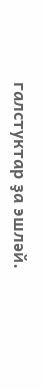галстуктар ҙа эшләй.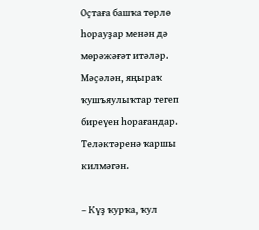Оҫтаға башҡа төрлө һорауҙар менән дә мөрәжәғәт итәләр. Мәҫәлән, яңыраҡ ҡушъяулыҡтар тегеп биреүен һорағандар. Теләктәренә ҡаршы килмәгән.

– Күҙ ҡурҡа, ҡул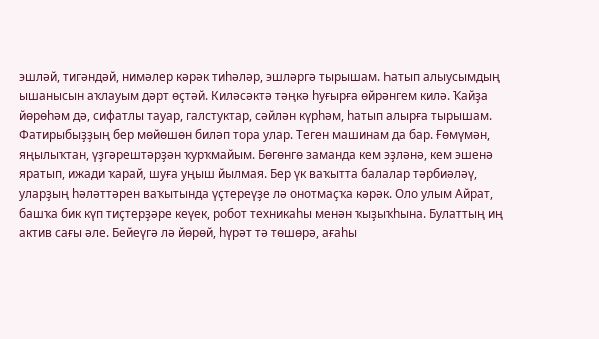эшләй, тигәндәй, нимәлер кәрәк тиһәләр, эшләргә тырышам. Һатып алыусымдың ышанысын аҡлауым дәрт өҫтәй. Киләсәктә тәңкә һуғырға өйрәнгем килә. Ҡайҙа йөрөһәм дә, сифатлы тауар, галстуктар, сәйлән күрһәм, һатып алырға тырышам. Фатирыбыҙҙың бер мөйөшөн биләп тора улар. Теген машинам да бар. Ғөмүмән, яңылыҡтан, үҙгәрештәрҙән ҡурҡмайым. Бөгөнгө заманда кем эҙләнә, кем эшенә яратып, ижади ҡарай, шуға уңыш йылмая. Бер үк ваҡытта балалар тәрбиәләү, уларҙың һәләттәрен ваҡытында үҫтереүҙе лә онотмаҫҡа кәрәк. Оло улым Айрат, башҡа бик күп тиҫтерҙәре кеүек, робот техникаһы менән ҡыҙыҡһына. Булаттың иң актив сағы әле. Бейеүгә лә йөрөй, һүрәт тә төшөрә, ағаһы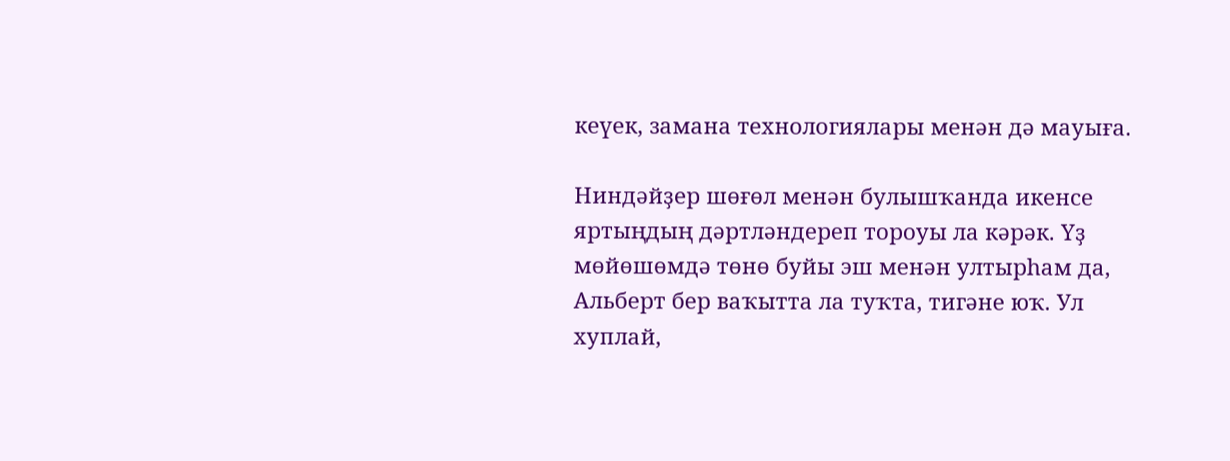кеүек, замана технологиялары менән дә мауыға.

Ниндәйҙер шөғөл менән булышҡанда икенсе яртыңдың дәртләндереп тороуы ла кәрәк. Үҙ мөйөшөмдә төнө буйы эш менән ултырһам да, Альберт бер ваҡытта ла туҡта, тигәне юҡ. Ул хуплай,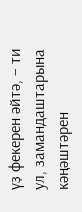үҙ фекерен әйтә, – ти ул, замандаштарына кәңәштәрен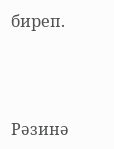биреп.



Рәзинә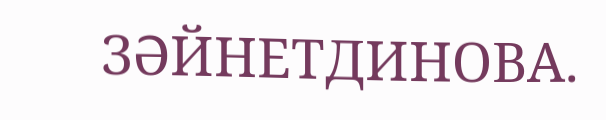ЗӘЙНЕТДИНОВА.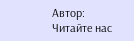Автор:
Читайте нас